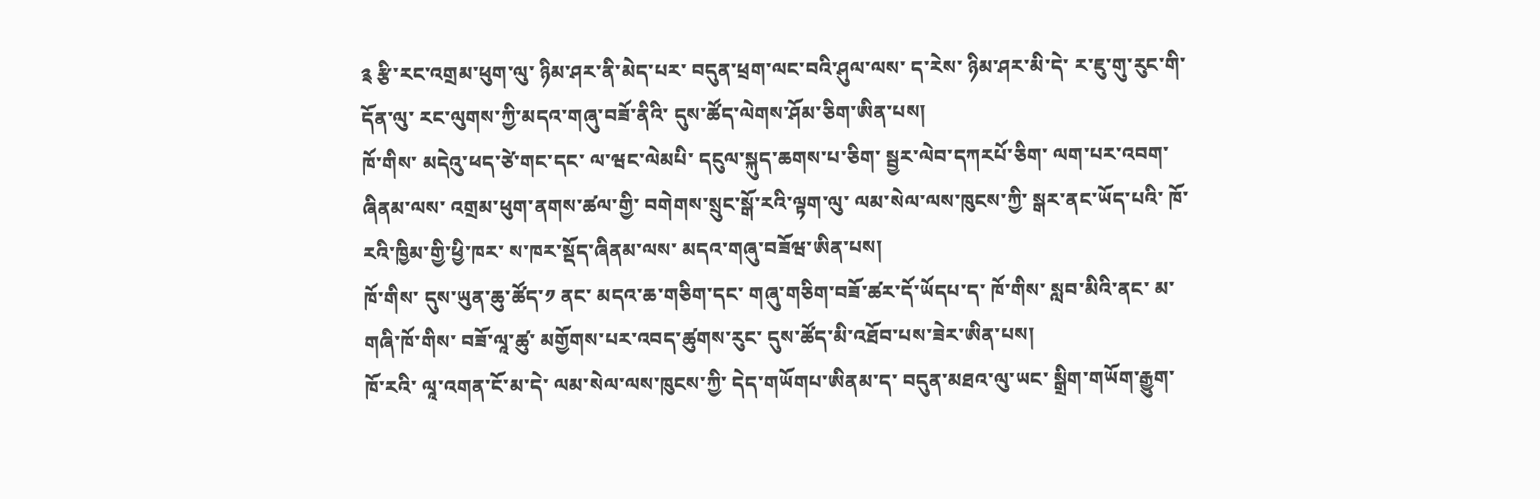༉ རྩི་རང་འགྲམ་ཕུག་ལུ་ ཉིམ་ཤར་ནི་མེད་པར་ བདུན་ཕྲག་ལང་བའི་ཤུལ་ལས་ ད་རེས་ ཉིམ་ཤར་མི་དེ་ ར་ཇུ་གུ་རུང་གི་དོན་ལུ་ རང་ལུགས་ཀྱི་མདའ་གཞུ་བཟོ་ནིའི་ དུས་ཚོད་ལེགས་ཤོམ་ཅིག་ཨིན་པས།
ཁོ་གིས་ མདེའུ་ཕད་ཙེ་གང་དང་ ལ་ཝང་ལེམཔི་ དངུལ་སྐུད་ཆགས་པ་ཅིག་ སྦྱར་ལེབ་དཀརཔོ་ཅིག་ ལག་པར་འབག་ཞིནམ་ལས་ འགྲམ་ཕུག་ནགས་ཚལ་གྱི་ བགེགས་སྲུང་སྒོ་རའི་ལྟག་ལུ་ ལམ་སེལ་ལས་ཁུངས་ཀྱི་ སྒར་ནང་ཡོད་པའི་ ཁོ་རའི་ཁྱིམ་གྱི་ཕྱི་ཁར་ ས་ཁར་སྡོད་ཞིནམ་ལས་ མདའ་གཞུ་བཟོཝ་ཨིན་པས།
ཁོ་གིས་ དུས་ཡུན་ཆུ་ཚོད་༡ ནང་ མདའ་ཆ་གཅིག་དང་ གཞུ་གཅིག་བཟོ་ཚར་དོ་ཡོདཔ་ད་ ཁོ་གིས་ སླབ་མིའི་ནང་ མ་གཞི་ཁོ་གིས་ བཟོ་ལཱ་ཚུ་ མགྱོགས་པར་འབད་ཚུགས་རུང་ དུས་ཚོད་མི་འཐོབ་པས་ཟེར་ཨིན་པས།
ཁོ་རའི་ ལཱ་འགན་ངོ་མ་དེ་ ལམ་སེལ་ལས་ཁུངས་ཀྱི་ དེད་གཡོགཔ་ཨིནམ་ད་ བདུན་མཐའ་ལུ་ཡང་ སྒྲིག་གཡོག་རྒྱུག་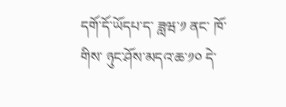དགོ་དོ་ཡོདཔ་ད་ ཟླཝ་༡ ནང་ ཁོ་གིས་ ཉུང་ཤོས་མདའ་ཆ་༡༠ དེ་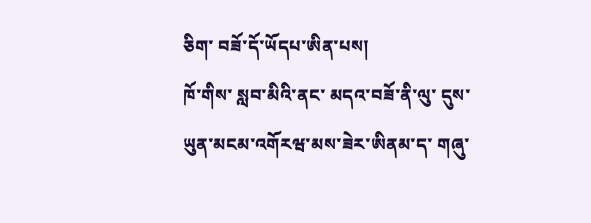ཅིག་ བཟོ་དོ་ཡོདཔ་ཨིན་པས།
ཁོ་གིས་ སླབ་མིའི་ནང་ མདའ་བཟོ་ནི་ལུ་ དུས་ཡུན་མངམ་འགོརཝ་མས་ཟེར་ཨིནམ་ད་ གཞུ་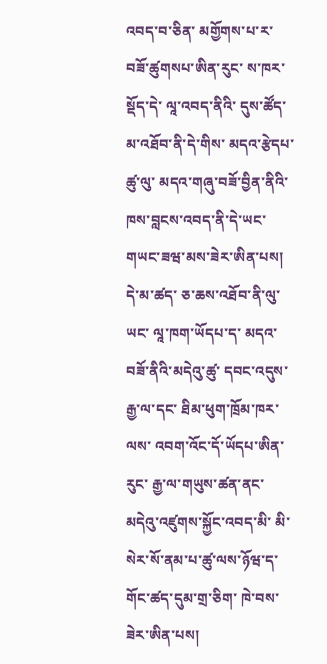འབད་བ་ཅིན་ མགྱོགས་པ་ར་ བཟོ་ཚུགསཔ་ཨིན་རུང་ ས་ཁར་སྡོད་དེ་ ལཱ་འབད་ནིའི་ དུས་ཚོད་མ་འཐོབ་ནི་དེ་གིས་ མདའ་རྩེདཔ་ཚུ་ལུ་ མདའ་གཞུ་བཟོ་བྱིན་ནིའི་ ཁས་བླངས་འབད་ནི་དེ་ཡང་ གཡང་ཟཝ་མས་ཟེར་ཨིན་པས།
དེ་མ་ཚད་ ཅ་ཆས་འཐོབ་ནི་ལུ་ཡང་ ལཱ་ཁག་ཡོདཔ་ད་ མདའ་བཟོ་ནིའི་མདེའུ་ཚུ་ དབང་འདུས་རྒྱ་ལ་དང་ ཐིམ་ཕུག་ཁྲོམ་ཁར་ལས་ འབག་འོང་དོ་ཡོདཔ་ཨིན་རུང་ རྒྱ་ལ་གཡུས་ཚན་ནང་ མདེའུ་འཛུགས་སྐྱོང་འབད་མི་ མི་སེར་སོ་ནམ་པ་ཚུ་ལས་ཉོཝ་ད་ གོང་ཚད་དུམ་གྲ་ཅིག་ ཁེ་བས་ཟེར་ཨིན་པས།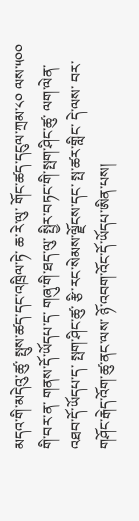མདའ་གི་མདེའུ་ཚུ་ སྤུས་ཚད་དང་འཁྲིལ་ཏེ་ ཆ་རེ་ལུ་ གོང་ཚད་དངུལ་ཀྲམ་༨༠ ལས་༥༠༠ གི་བར་ན་ གནས་དོ་ཡོདཔ་ད་ གཞུ་གི་ཐད་ལུ་ སྤྱིར་བཏང་གི་སྤག་ཤིང་ཚུ་ ལག་ལེན་འཐབ་དོ་ཡོདཔ་ད་ སྤག་ཤིང་ཚུ་ རྩི་རང་སེམས་ལྗོངས་དང་ སྤ་ཚར་གླིང་ དེ་ལས་ བར་གཤོང་རྒེད་འོག་ཚུ་ནང་ལས་ ཉོ་འབག་འོང་དོ་ཡོདཔ་ཨིན་པས།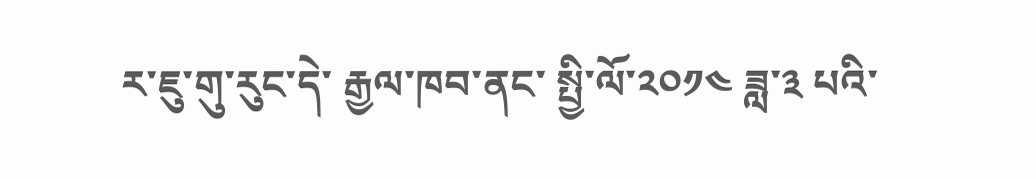ར་ཇུ་གུ་རུང་དེ་ རྒྱལ་ཁབ་ནང་ སྤྱི་ལོ་༢༠༡༤ ཟླ་༣ པའི་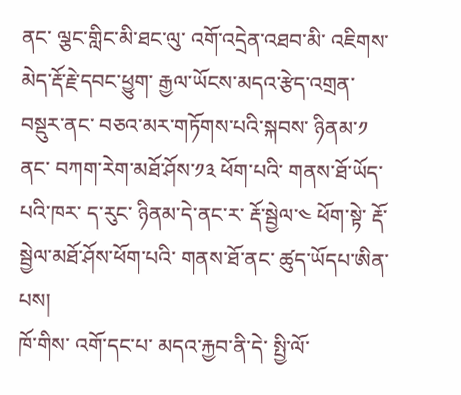ནང་ ལྕང་གླིང་མི་ཐང་ལུ་ འགོ་འདྲེན་འཐབ་མི་ འཇིགས་མེད་རྡོ་རྗེ་དབང་ཕྱུག་ རྒྱལ་ཡོངས་མདའ་རྩེད་འགྲན་བསྡུར་ནང་ བཅའ་མར་གཏོགས་པའི་སྐབས་ ཉིནམ་༡ ནང་ བཀག་རེག་མཐོ་ཤོས་༡༣ ཕོག་པའི་ གནས་ཐོ་ཡོད་པའི་ཁར་ ད་རུང་ ཉིནམ་དེ་ནང་ར་ རྡོ་སྦྱེལ་༤ ཕོག་སྟེ་ རྡོ་སྦྱེལ་མཐོ་ཤོས་ཕོག་པའི་ གནས་ཐོ་ནང་ ཚུད་ཡོདཔ་ཨིན་པས།
ཁོ་གིས་ འགོ་དང་པ་ མདའ་རྐྱབ་ནི་དེ་ སྤྱི་ལོ་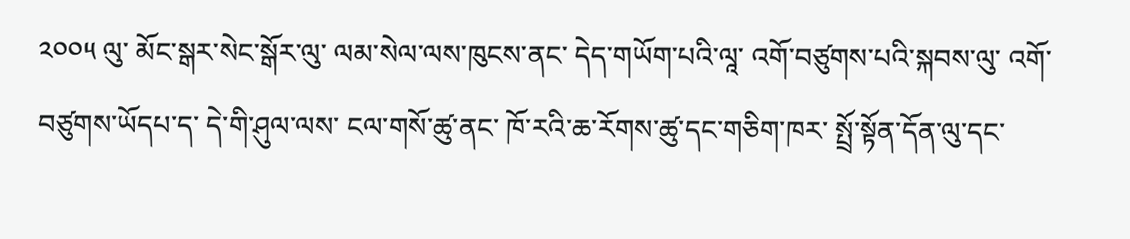༢༠༠༥ ལུ་ མོང་སྒར་སེང་སྒོར་ལུ་ ལམ་སེལ་ལས་ཁུངས་ནང་ དེད་གཡོག་པའི་ལཱ་ འགོ་བཙུགས་པའི་སྐབས་ལུ་ འགོ་བཙུགས་ཡོདཔ་ད་ དེ་གི་ཤུལ་ལས་ ངལ་གསོ་ཚུ་ནང་ ཁོ་རའི་ཆ་རོགས་ཚུ་དང་གཅིག་ཁར་ སྤྲོ་སྟོན་དོན་ལུ་དང་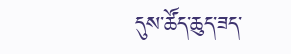དུས་ཚོད་ཆུད་ཟད་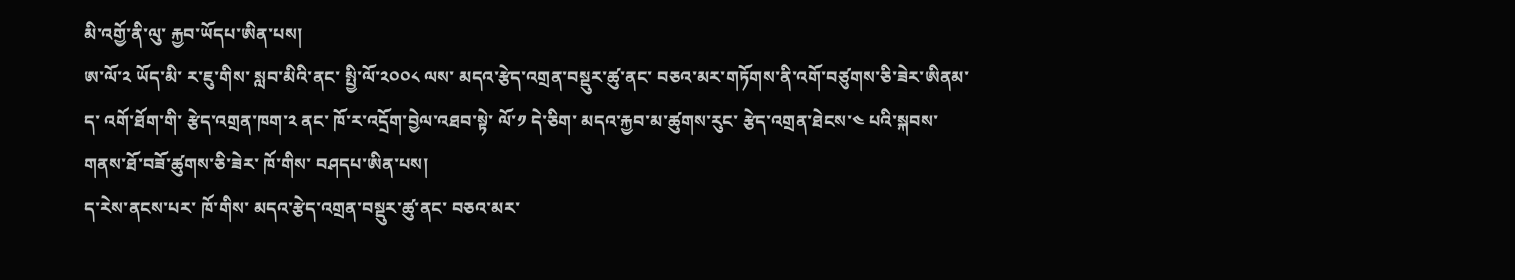མི་འགྱོ་ནི་ལུ་ རྐྱབ་ཡོདཔ་ཨིན་པས།
ཨ་ལོ་༢ ཡོད་མི་ ར་ཇུ་གིས་ སླབ་མིའི་ནང་ སྤྱི་ལོ་༢༠༠༨ ལས་ མདའ་རྩེད་འགྲན་བསྡུར་ཚུ་ནང་ བཅའ་མར་གཏོགས་ནི་འགོ་བཙུགས་ཅི་ཟེར་ཨིནམ་ད་ འགོ་ཐོག་གི་ རྩེད་འགྲན་ཁག་༢ ནང་ ཁོ་ར་འདྲོག་བྱེལ་འཐབ་སྟེ་ ལོ་༡ དེ་ཅིག་ མདའ་རྐྱབ་མ་ཚུགས་རུང་ རྩེད་འགྲན་ཐེངས་༤ པའི་སྐབས་ གནས་ཐོ་བཟོ་ཚུགས་ཅི་ཟེར་ ཁོ་གིས་ བཤདཔ་ཨིན་པས།
ད་རེས་ནངས་པར་ ཁོ་གིས་ མདའ་རྩེད་འགྲན་བསྡུར་ཚུ་ནང་ བཅའ་མར་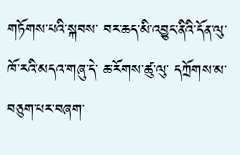གཏོགས་པའི་སྐབས་ བར་ཆད་མི་འབྱུང་ནིའི་དོན་ལུ་ ཁོ་རའི་མདའ་གཞུ་དེ་ ཆ་རོགས་ཚུ་ལུ་ དཀྲོགས་མ་བཅུག་པར་བཞག་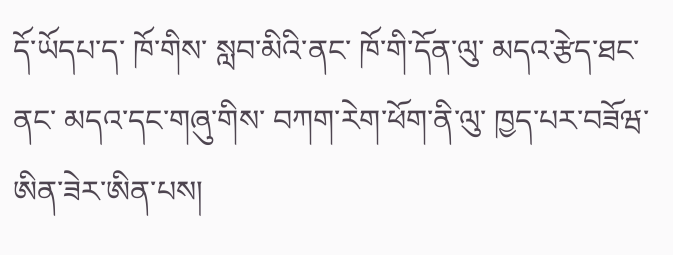དོ་ཡོདཔ་ད་ ཁོ་གིས་ སླབ་མིའི་ནང་ ཁོ་གི་དོན་ལུ་ མདའ་རྩེད་ཐང་ནང་ མདའ་དང་གཞུ་གིས་ བཀག་རེག་ཕོག་ནི་ལུ་ ཁྱད་པར་བཟོཝ་ཨིན་ཟེར་ཨིན་པས།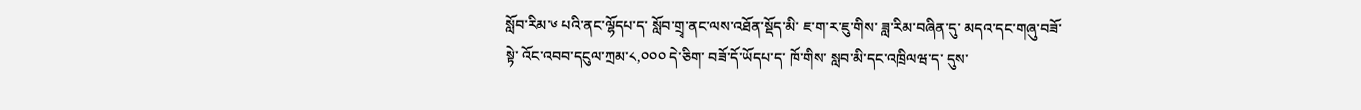སློབ་རིམ་༦ པའི་ནང་ལྷོདཔ་ད་ སློབ་གྲྭ་ནང་ལས་འཐོན་སྡོད་མི་ ཇ་ག་ར་ཇུ་གིས་ ཟླ་རིམ་བཞིན་དུ་ མདའ་དང་གཞུ་བཟོ་སྟེ་ འོང་འབབ་དངུལ་ཀྲམ་༨,༠༠༠ དེ་ཅིག་ བཟོ་དོ་ཡོདཔ་ད་ ཁོ་གིས་ སླབ་མི་དང་འཁྲིལཝ་ད་ དུས་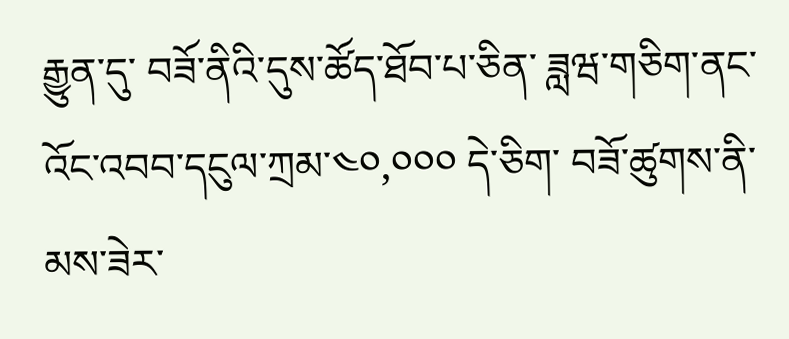རྒྱུན་དུ་ བཟོ་ནིའི་དུས་ཚོད་ཐོབ་པ་ཅིན་ ཟླཝ་གཅིག་ནང་ འོང་འབབ་དངུལ་ཀྲམ་༤༠,༠༠༠ དེ་ཅིག་ བཟོ་ཚུགས་ནི་མས་ཟེར་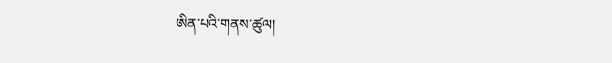ཨིན་པའི་གནས་ཚུལ།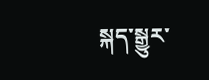སྐད་སྒྱུར་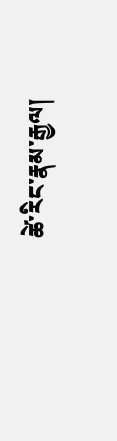ཚེ་རིང་རྣམ་རྒྱལ།